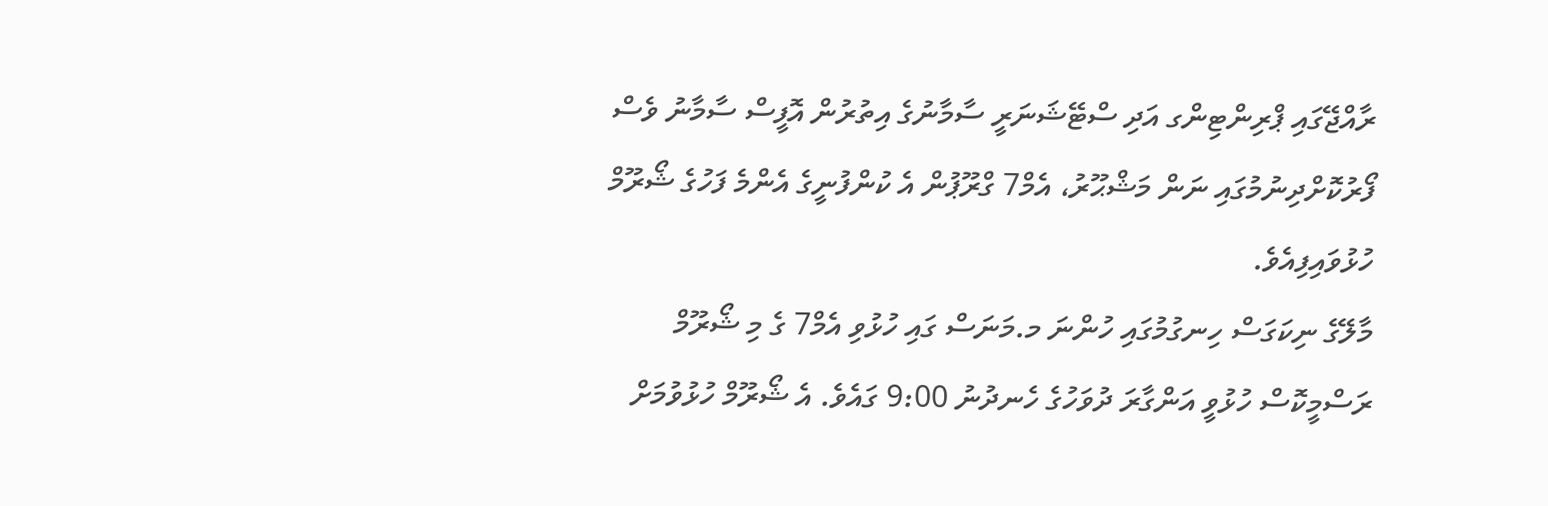ރާއްޖޭގައި ޕްރިންޓިންގ އަދި ސްޓޭޝަނަރީ ސާމާނުގެ އިތުރުން އޮފީސް ސާމާނު ވެސް ފޯރުކޮށްދިނުމުގައި ނަން މަޝްޙޫރު، އެމް7 ގްރޫޕުން އެ ކުންފުނީގެ އެންމެ ފަހުގެ ޝޯރޫމް ހުޅުވައިފިއެވެ.
މާލޭގެ ނިކަގަސް ހިނގުމުގައި ހުންނަ މ.މަނަސް ގައި ހުޅުވި އެމް7 ގެ މި ޝޯރޫމް ރަސްމީކޮސް ހުޅުވީ އަންގާރަ ދުވަހުގެ ހެނދުނު 9:00 ގައެވެ. އެ ޝޯރޫމް ހުޅުވުމަށް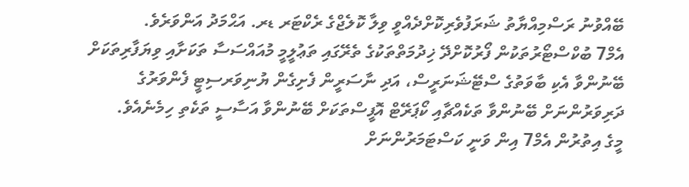ބޭއްވުނު ރަސްމިއްޔާތު ޝަރަފުވެރިކޮށްދެއްވީ ވިލާ ކޮލެޖްގެ ރެކްޓަރ ޑރ. އަޙްމަދު އަންވަރެވެ.
އެމް7 ބުކްސްޓޯރުތަކުން ފޯރުކޮށްދޭ ޚިދުމަތްތަކުގެ ތެރޭގައި ތަޢުލީމީ މުއައްސަސާ ތަކަށާއި ވިޔަފާރިތަކަށް ބޭނުންވާ އެކި ބާވަތުގެ ސްޓޭޝަނަރީސް، އަދި ނާސަރީން ފެށިގެން ޔުނިވަރސިޓީ ފެންވަރުގެ ދަރިވަރުންނަށް ބޭނުންވާ ތަކެއްޗާއި ކޯޕަރޭޓް އޮފީސްތަކަށް ބޭނުންވާ އަސާސީ ތަކެތި ހިމެނެއެވެ.
މީގެ އިތުރުން އެމް7 އިން ވަނީ ކަސްޓަމަރުންނަށް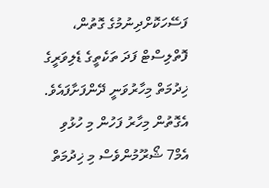ފަސޭހަކޮށްދިނުމުގެ ގޮތުން، ފޮތްލިސްޓް ފަދަ ތަކެތީގެ ޑެލިވަރީގެ ޚިދުމަތް މިހާރުވަނީ ދޭންފަށާފައެވެ. އެގޮތުން މިހާރު ފަހުން މި ހުޅުވި އެމް7 ޝޯރޫމުންވެސް މި ޚިދުމަތް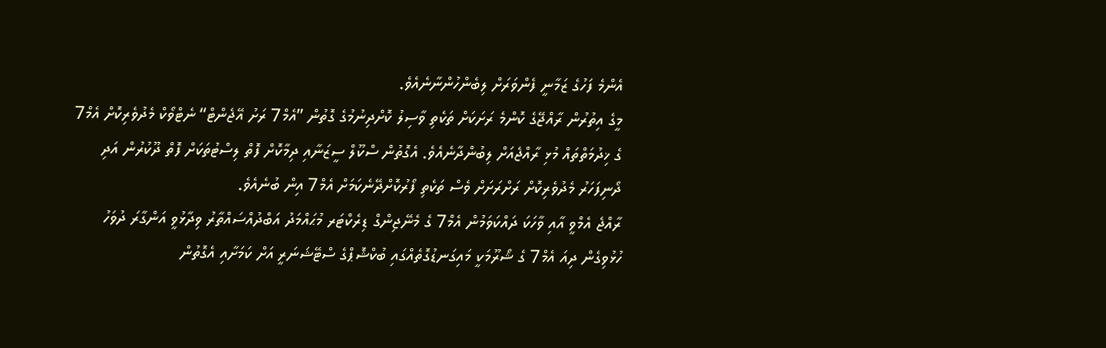އެންމެ ފަހުގެ ޒަމާނީ ފެންވަރަށް ލިބެންހުންނާނެއެވެ.
މީގެ އިތުރުން ރާއްޖޭގެ ކޮންމެ ރަށަކަށް ތަކެތި ވާސިލު ކޮށްދިނުމުގެ ގޮތުން ”އެމް7 ރަށު އޭޖެންޓް“ ނެޓްވޯކް މެދުވެރިކޮށް އެމް7 ގެ ޚިދުމަތްތައް މުޅި ރާއްޖެއަށް ލިބުންދާނެއެވެ. އެގޮތުން ސްކޫލް ސީޒަނާއި ދިމާކޮށް ފޮތް ލިސްޓުތަކަށް ފޮތް ދޫކުރުން އަދި ދޯނިފަހަރު މެދުވެރިކޮށް ރަށްރަށަށް ވެސް ތަކެތި ފޯރުކޮށްދޭނެކަމަށް އެމް7 އިން ބުނެއެވެ.
ރާއްޖެ އެމްވީ އާއި ވާހަކަ ދައްކަވަމުން އެމް7 ގެ މެނޭޖިންގް ޑިރެކްޓަރ މުޙައްމަދު އަބްދުއްސައްތާރު ވިދާޅުވީ އަންގާރަ ދުވަހު ހުޅުވިގެން ދިއަ އެމް7 ގެ ޝޯރޫމަކީ މައިގަނޑުގޮތެއްގައި ބުކްޝޮޕްގެ ސްޓޭޝަނަރީ އަށް ކަމަށާއި އެގޮތުން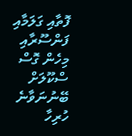ފޮތާއި ގަލަމާއި ފަންސޫރާއި މިހެން ގޮސް ސްކޫލަށް ބޭނުނަވާނެ ހުރިހާ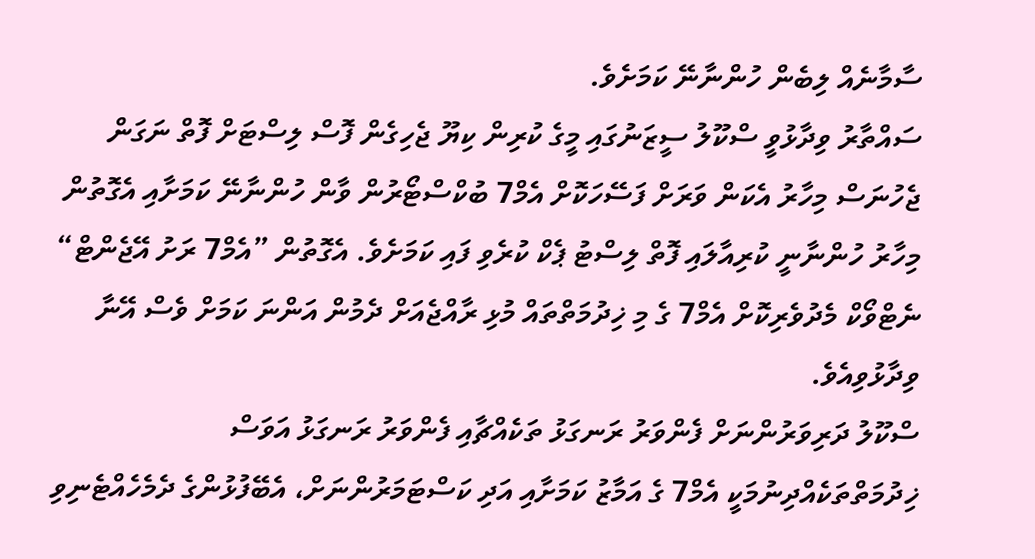ސާމާނެއް ލިބެން ހުންނާނޭ ކަމަށެވެ.
ސައްތާރު ވިދާޅުވީ ސްކޫލު ސީޒަނުގައި މީގެ ކުރިން ކިޔޫ ޖެހިގެން ފޮސް ލިސްޓަށް ފޮތް ނަގަން ޖެހުނަސް މިހާރު އެކަން ވަރަށް ފަސޭހަކޮށް އެމް7 ބުކްސްޓޯރުން ވާން ހުންނާނޭ ކަމަށާއި އެގޮތުން މިހާރު ހުންނާނީ ކުރިއާލައި ފޮތް ލިސްޓު ޕެކް ކުރެވި ފައި ކަމަށެވެ. އެގޮތުން ”އެމް7 ރަށު އޭޖެންޓް“ ނެޓްވޯކް މެދުވެރިކޮށް އެމް7 ގެ މި ޚިދުމަތްތައް މުޅި ރާއްޖެއަށް ދެމުން އަންނަ ކަމަށް ވެސް އޭނާ ވިދާޅުވިއެވެ.
ސްކޫލު ދަރިވަރުންނަށް ފެންވަރު ރަނގަޅު ތަކެއްޗާއި ފެންވަރު ރަނގަޅު އަވަސް ޚިދުމަތްތަކެއްދިނުމަކީ އެމް7 ގެ އަމާޒު ކަމަށާއި އަދި ކަސްޓަމަރުންނަށް، އެބޭފުޅުންގެ ދެމެހެއްޓެނިވި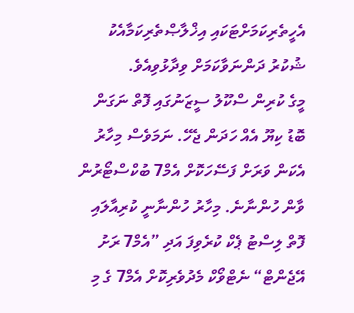އެހީތެރިކަމަށްޓަކައި އިޚްލާޞްތެރިކަމާއެކު ޝުކުރު ދަންނަވާކަމަށް ވިދާޅުވިއެވެ.
މީގެ ކުރިން ސްކޫލު ސީޒަނުގައި ފޮތް ނަގަން ބޮޑު ކިޔޫ އެއް ހަދަން ޖެހޭ. ނަމަވެސް މިހާރު އެކަން ވަރަށް ފަސޭހަކޮށް އެމް7 ބުކްސްޓޯރުން ވާން ހުންނާނެ. މިހާރު ހުންނާނީ ކުރިއާލައި ފޮތް ލިސްޓު ޕެކް ކުރެވިފަ އަދި ”އެމް7 ރަށު އޭޖެންޓް“ ނެޓްވޯކް މެދުވެރިކޮށް އެމް7 ގެ މި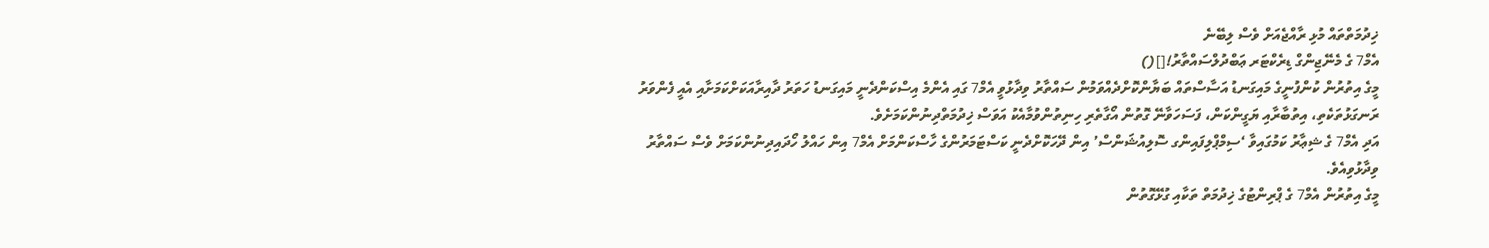ޚިދުމަތްތައް މުޅި ރާއްޖެއަށް ވެސް ލިބޭނެ
އެމް7 ގެ މެނޭޖިންގް ޑިރެކްޓަރ ޢަބްދުލްސައްތާރު![]()
މީގެ އިތުރުން ކުންފުނީގެ މައިގަނޑު އަސާސްތައް ބަޔާންކޮށްދެއްވަމުން ސައްތާރު ވިދާޅުވީ އެމް7 ގައި އެންމެ އިސްކަންދެނީ މައިގަނޑު ހަތަރު ދާއިރާއަކަށްކަމަށާއި އެއީ ފެންވަރު ރަނގަޅުތަކެތި، އިތުބާރާއި ޔަގީންކަން، ފަސަހަވާނޭ ގޮތުން އޯގާތެރި ހިނިތުންވުމާއެކު އަވަސް ޚިދުމަތްދިނުންކަމަށެވެ.
އަދި އެމް7 ގެ ޝިޢާރު ކަމުގައިވާ ‘ސިމްޕްލިފައިންގ ސޮލިއުޝަންސް’ އިން ދޭހަކޮށްދެނީ ކަސްޓަމަރުންގެ ހާސްކަންމަށް އެމް7 އިން ހައްލު ހޯދައިދިނުންކަމަށް ވެސް ސައްތާރު ވިދާޅުވިއެވެ.
މީގެ އިތުރުން އެމް7 ގެ ޕްރިންޓުގެ ޚިދުމަތް ތަކާއި ގުޅޭގޮތުން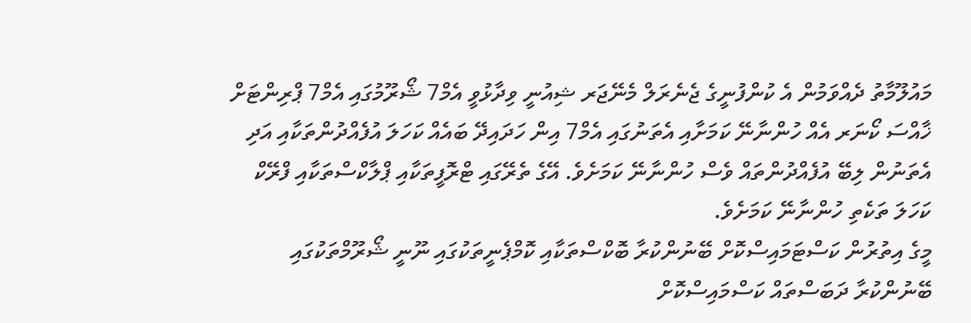މައުލޫމާތު ދެއްވަމުން އެ ކުންފުނީގެ ޖެނެރަލް މެނޭޖަރ ޝިއުނީ ވިދާޅުވީ އެމް7 ޝޯރޫމުގައި އެމް7 ޕްރިންޓަށް ޚާއްސަ ކޯނަރ އެއް ހުންނާނޭ ކަމަށާއި އެތަނުގައި އެމް7 އިން ހަދައިދޭ ބައެއް ކަހަލަ އުފެއްދުންތަކާއި އަދި އެތަނުން ލިބޭ އުފެއްދުންތައް ވެސް ހުންނާނޭ ކަމަށެވެ. އޭގެ ތެރޭގައި ޓްރޮފީތަކާއި ޕްލާކްސްތަކާއި ފްރޭކް ކަހަލަ ތަކެތި ހުންނާނޭ ކަމަށެވެ.
މީގެ އިތުރުން ކަސްޓަމައިސްކޮށް ބޭނުންކުރާ ބޮކްސްތަކާއި ކޮމްޕެނީތަކުގައި ނޫނީ ޝޯރޫމްތަކުގައި ބޭނުންކުރާ ދަބަސްތައް ކަސްމައިސްކޮށް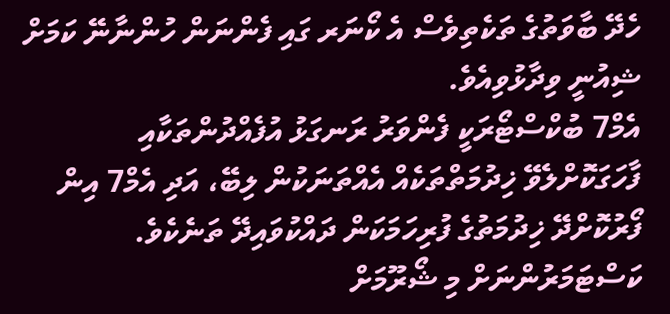ހެދޭ ބާވަތުގެ ތަކެތިވެސް އެ ކޯނަރ ގައި ފެންނަން ހުންނާނޭ ކަމަށް ޝިއުނީ ވިދާޅުވިއެވެ.
އެމް7 ބުކްސްޓޯރަކީ ފެންވަރު ރަނގަޅު އުފެއްދުންތަކާއި ފާހަގަކޮށްލެވޭ ޚިދުމަތްތަކެއް އެއްތަނަކުން ލިބޭ، އަދި އެމް7 އިން ފޯރުކޮށްދޭ ޚިދުމަތުގެ ފުރިހަމަކަން ދައްކުވައިދޭ ތަނެކެވެ.
ކަސްޓަމަރުންނަށް މި ޝޯރޫމަށް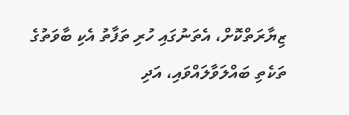ޒިޔާރަތްކޮށް، އެތަނުގައި ހުރި ތަފާތު އެކި ބާވަތުގެ ތަކެތި ބައްލަވާލައްވައި، އަދި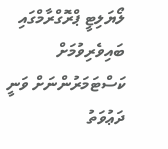ލޯޔަލިޓީ ޕްރޮގްރާމްގައި ބައިވެރިވުމަށް ކަސްޓަމަރުންނަށް ވަނީ ދަޢުވަތު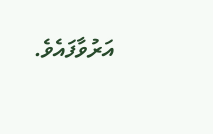އަރުވާފައެވެ.